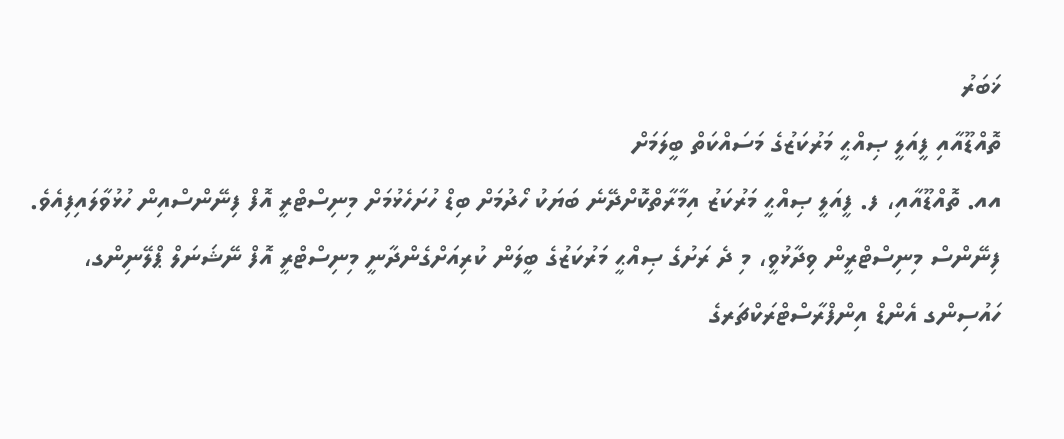ޚަބަރު
ތޮއްޑޫއާއި ފީއަލީ ޞިއްޙީ މަރުކަޒުގެ މަސައްކަތް ބީލަމަށް
އއ. ތޮއްޑޫއާއި، ފ. ފީއަލީ ޞިއްޙީ މަރުކަޒު އިމާރާތްކޮށްދޭނެ ބަޔަކު ހޯދުމަށް ބިޑް ހުށަހެޅުމަށް މިނިސްޓްރީ އޮފް ފިނޭންސްއިން ހުޅުވާލައިފިއެވެ.
ފިނޭންސް މިނިސްޓްރީން ވިދާޅުވީ، މި ދެ ރަށުގެ ޞިއްޙީ މަރުކަޒުގެ ބީލަން ކުރިއަށްގެންދާނީ މިނިސްޓްރީ އޮފް ނޭޝަނަލް ޕްލޭނިންގ، ހައުސިންގ އެންޑް އިންފްރާސްޓްރަކްޗަރގެ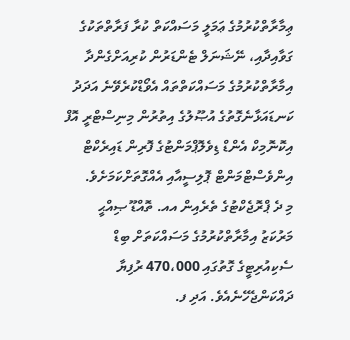ޢިމާރާތްކުރުމުގެ ޢަމަލީ މަސައްކަތް ކުރާ ފަރާތްތަކުގެ ގަވާއިދާއި، ނޭޝަނަލް ޓެންޑަރުން ކުރިއަށްގެންދާ އިމާރާތްކުރުމުގެ މަސައްކަތްތައް އެވޯޑްކުރެވޭނެ އަދަދު ކަނޑައަޅާނެގޮތުގެ އުޞޫލުގެ އިތުރުން މިނިސްޓްރީ އޮފް އިކޮނޮމިކް އެންޑް ޑިވެލޮޕްމަންޓުގެ ފޮރިން ޑައިރެކްޓް އިންވެސްޓްމަންޓް ޕޮލިސީއާއި އެއްގޮތަށްކަމަށެވެ.
މި ދެ ޕްރޮޖެކްޓުގެ ތެރެއިން އއ. ތޮއްޑޫ ޞިއްޙީ މަރުކަޒު އިމާރާތްކުރުމުގެ މަސައްކަތަށް ބިޑް ސެކިއުރިޓީގެ ގޮތުގައި 470،000 ރުފިޔާ ދައްކަންޖެހޭނެއެވެ. އަދި ފ.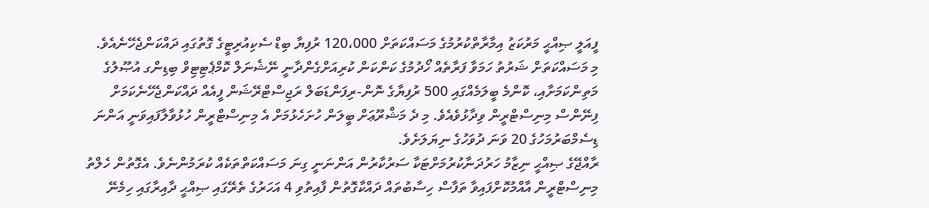ފީއަލީ ޞިއްޙީ މަރުކަޒު އިމާރާތްކުރުމުގެ މަސައްކަތަށް 120،000 ރުފިޔާ ބިޑް ސެކިއުރިޓީގެ ގޮތުގައި ދައްކަންޖެހޭނެއެވެ.
މި މަސައްކަތަށް ޝަރުތު ހަމަވާ ފަރާތެއް ހޯދުމުގެ ކަންކަން ކުރިއަށްގެންދާނީ ނޭޝެނަލް ކޮމްޕެޓިޓިވް ބިޑިންގ އުޞޫލުގެ މަތިންކަމަށާއި، ކޮންމެ ބީލަމެއްގައި 500 ރުފިޔާގެ ނޮން-ރިފަންޑަބަލް ރަޖިސްޓްރޭޝަން ފީއެއް ދައްކަންޖެހޭނެކަމަށް ފިނޭންސް މިނިސްޓްރީން ވިދާޅުވެއެވެ. މި ދެ މަޝްރޫޢަށް ބީލަން ހުށަހެޅުމަށް އެ މިނިސްޓްރީން ހުޅުވާލާފައިވަނީ އަންނަ ޑިސެމްބަރުމަހުގެ 20 ވަނަ ދުވަހުގެ ނިޔަލަށެވެ.
ރާއްޖޭގެ ޞިއްޙީ ނިޒާމު ހަރުދަނާކުރުމަށްޓަކާ ސަރުކާރުން އަންނަނީ ގިނަ މަސައްކަތްތަކެއް ކުރަމުންނެވެ. އެގޮތުން ހެލްތު މިނިސްޓްރީން އާއްމުކޮށްފައިވާ ތަފާސް ހިސާބުތައް ދައްކާގޮތުން ފާއިތުވި 4 އަހަރުގެ ތެރޭގައި ޞިއްޙީ ދާއިރާގައި ހިމެނޭ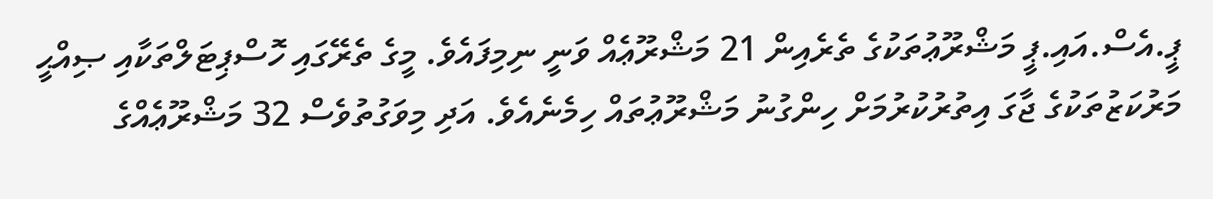ޕީ.އެސް.އައި.ޕީ މަޝްރޫޢުތަކުގެ ތެރެއިން 21 މަޝްރޫޢެއް ވަނީ ނިމިފައެވެ. މީގެ ތެރޭގައި ހޮސްޕިޓަލްތަކާއި ޞިއްޙީ މަރުކަޒުތަކުގެ ޖާގަ އިތުރުކުރުމަށް ހިންގުނު މަޝްރޫޢުތައް ހިމެނެއެވެ. އަދި މިވަގުތުވެސް 32 މަޝްރޫޢެއްގެ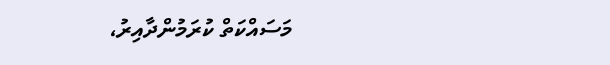މަސައްކަތް ކުރަމުންދާއިރު،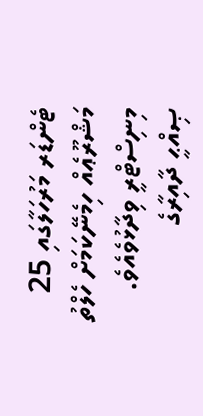ޓެންޑަރ މަރުހަލާގައި 25 މަޝްރޫޢެއް ހިމެނޭކަމަށް ހެލްތު މިނިސްޓްރީ ވިދާޅުވެއެވެ.
ޞިއްޙީ ދާއިރާގެ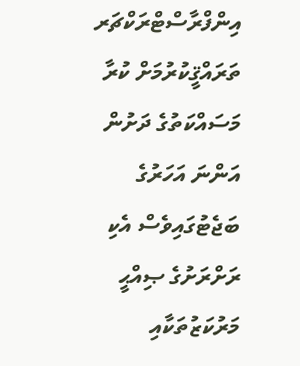އިންފްރާސްޓްރަކްޗަރ ތަރައްޤީކުރުމަށް ކުރާ މަސައްކަތުގެ ދަށުން އަންނަ އަހަރުގެ ބަޖެޓުގައިވެސް އެކި ރަށްރަށުގެ ޞިއްޙީ މަރުކަޒުތަކާއި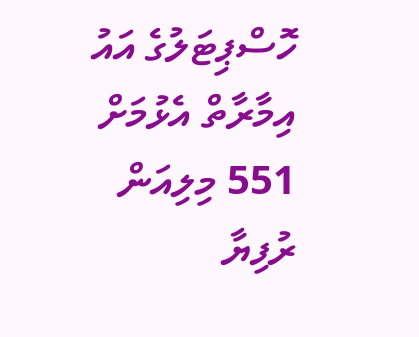ހޮސްޕިޓަލުގެ އައު އިމާރާތް އެޅުމަށް 551 މިލިއަން ރުފިޔާ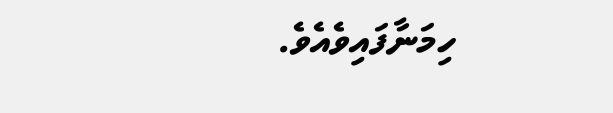ހިމަނާފައިވެއެވެ.